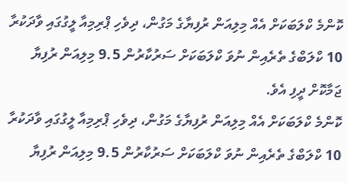ކޮންމެ ކްލަބަކަށް އެއް މިލިއަން ރުފިޔާގެ މަގުން، ދިވެހި ޕްރިމިއާ ލީގުގައި ވާދަކުރާ 10 ކްލަބްގެ ތެރެއިން ނުވަ ކްލަބަކަށް ސަރުކާރުން 9.5 މިލިއަން ރުފިޔާ ޖަމާކޮށް ދީފި އެވެ.
ކޮންމެ ކްލަބަކަށް އެއް މިލިއަން ރުފިޔާގެ މަގުން، ދިވެހި ޕްރިމިއާ ލީގުގައި ވާދަކުރާ 10 ކްލަބްގެ ތެރެއިން ނުވަ ކްލަބަކަށް ސަރުކާރުން 9.5 މިލިއަން ރުފިޔާ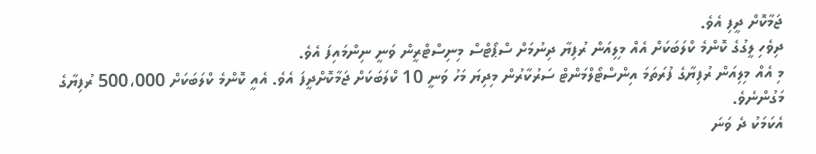ޖަމާކޮށް ދީފި އެވެ.
ދިވެހި ލީގުގެ ކޮންމެ ކްލަބަކަށް އެއް މިލިއަން ރުފިޔާ ދިނުމަށް ސްޕޯޓްސް މިނިސްޓްރީން ވަނީ ނިންމައިފަ އެވެ.
މި އެއް މިލިއަން ރުފިޔާގެ ފުރަތަމަ އިންސްޓޯލްމަންޓް ސަރުކާރުން މިދިޔަ މަހު ވަނީ 10 ކްލަބަކަށް ޖަމާކޮށްދީފަ އެވެ. އެއީ ކޮންމެ ކްލަބަކަށް 500،000 ރުފިޔާގެ މަގުންނެވެ.
އެކަމަކު ދެ ވަނަ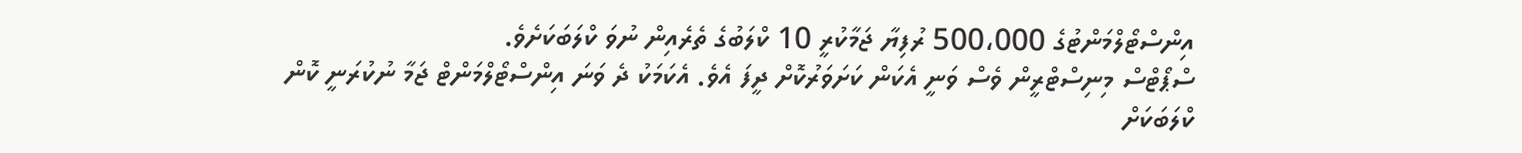އިންސްޓޯލްމަންޓުގެ 500،000 ރުފިޔާ ޖަމާކުރީ 10 ކްލަބުގެ ތެރެއިން ނުވަ ކްލަބަކަށެވެ.
ސްޕޯޓްސް މިނިސްޓްރީން ވެސް ވަނީ އެކަން ކަށަވަރުކޮށް ދީފަ އެވެ. އެކަމަކު ދެ ވަނަ އިންސްޓޯލްމަންޓް ޖަމާ ނުކުރަނީ ކޮން ކްލަބަކަށް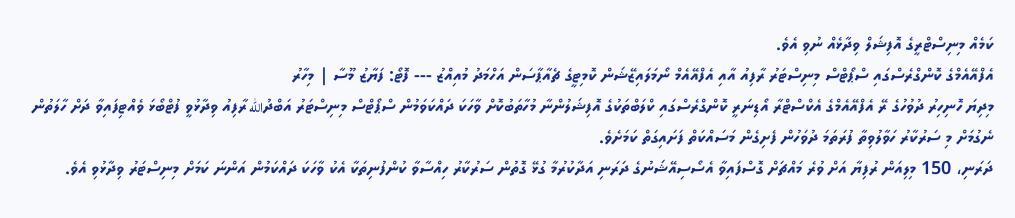ކަމެއް މިނިސްޓްރީގެ އޮފިޝަލް ވިދާޅެއް ނުވި އެވެ.
އެފްއޭއެމްގެ ކޮންގްރެސްގައި ސްޕޯޓްސް މިނިސްޓަރު ރާފިއު އާއި އެފްއޭއެމް ނޯމަލައިޒޭޝަން ކޮމިޓީގެ ޗެއާޕާސަން އަހްމަދު މުއިއްޒު --- ފޮޓޯ: ފަޔާޒު މޫސާ | މިހާރު
މިދިޔަ ހޮނިހިރު ދުވުހުގެ ރޭ އެފްއޭއެމްގެ އެކްސްޓްރާ އޯޑިނަރީ ކޮންގްރެސްގައި ކްލަބްތަކުގެ އޮފިޝަލުންނާ މުހާތަބުކޮށް ވާހަކަ ދައްކަވަމުން ސްޕޯޓްސް މިނިސްޓަރު އަބްދުالله ރާފިއު ވިދާޅުވީ ފުޓްބޯޅަ ވެއްޓިފައިވާ ދަށް ހާލަތުން ނެގުމަށް މި ސަރުކާރު ހަވާލުވިތާ ފުރަތަމަ ދުވަހުން ފެށިގެން މަސައްކަތް ފަށައިގަތް ކަމަށެވެ.
ދަރަނި، 150 މިލިއަން ރުފިޔާ އަށް ވުރެ މައްޗަށް ގޮސްފައިވާ އެސޯސިއޭޝަނުގެ ދަރަނި އަދާކުރުމާ ގުޅޭ ގޮތުން ސަރުކާރު ހިއްސާވާ ކުންފުނިތަކާ އެކު ވާހަކަ ދައްކަމުން އަންނަ ކަމަށް މިނިސްޓަރު ވިދާޅުވި އެވެ.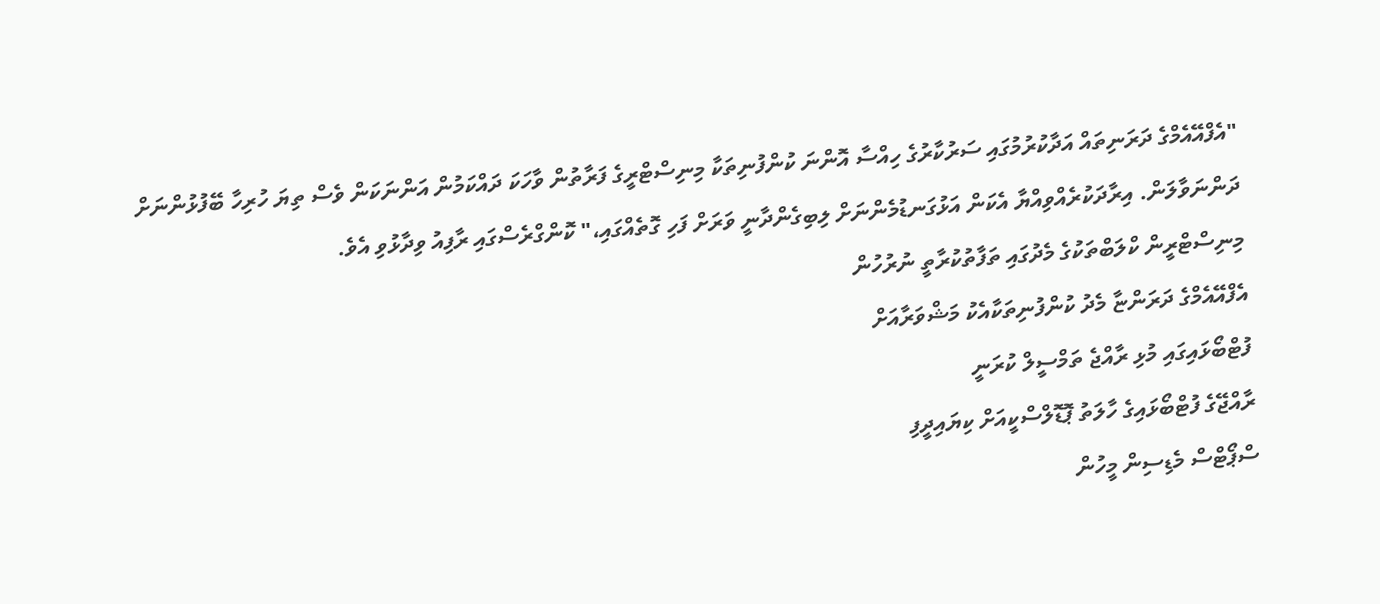"އެފްއޭއެމްގެ ދަރަނިތައް އަދާކުރުމުގައި ސަރުކާރުގެ ހިއްސާ އޮންނަ ކުންފުނިތަކާ މިނިސްޓްރީގެ ފަރާތުން ވާހަކަ ދައްކަމުން އަންނަކަން ވެސް ތިޔަ ހުރިހާ ބޭފުޅުންނަށް ދަންނަވާލަން. އިރާދަކުރެއްވިއްޔާ އެކަން އަޅުގަނޑުމެންނަށް ލިބިގެންދާނީ ވަރަށް ފަހި ގޮތެއްގައި،" ކޮންގްރެސްގައި ރާފިއު ވިދާޅުވި އެވެ.
މިނިސްޓްރީން ކްލަބްތަކުގެ މެދުގައި ތަފާތުކުރާތީ ނުރުހުން
އެފްއޭއެމްގެ ދަރަންޏާ މެދު ކުންފުނިތަކާއެކު މަޝްވަރާއަށް
ފުޓްބޯޅައިގައި މުޅި ރާއްޖެ ތަމްސީލް ކުރަނީ
ރާއްޖޭގެ ފުޓްބޯޅައިގެ ހާލަތު ޕޮޑޮލްސްކީއަށް ކިޔައިދީފި
ސްޕޯޓްސް މެޑިސިން މީހުން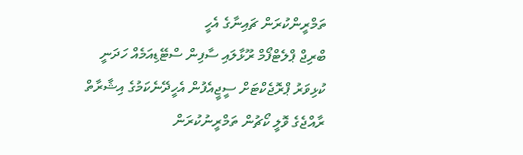ތަމްރީންކުރަން ޗައިނާގެ އެހީ
ބްރިޖް ޕްލެޓްފޯމް ރޫޅާލައި ސާފިން ސްޓޭޑިއަމެއް ހަދަނީ
ކުޅިވަރު ޕްރޮޖެކްޓަށް ސީޖީއެފުން އެހީދޭނެކަމުގެ އިޝާރާތް
ރާއްޖެގެ ވޮލީ ކޯޗުން ތަމްރީނުކުރަން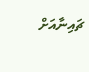ޗައިނާއަށް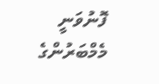ފޮނުވަނީ
މެމްބަރުންގެ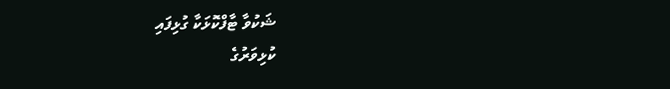ޝަކުވާ ޓާފްކޮޅަކާ ގުޅިފައި
ކުޅިވަރުގެ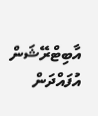އާބިޓްރޭޝަން އުފައްދަން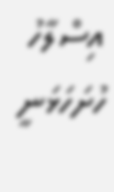އިސްލާހު ހުށަހަޅަނީ